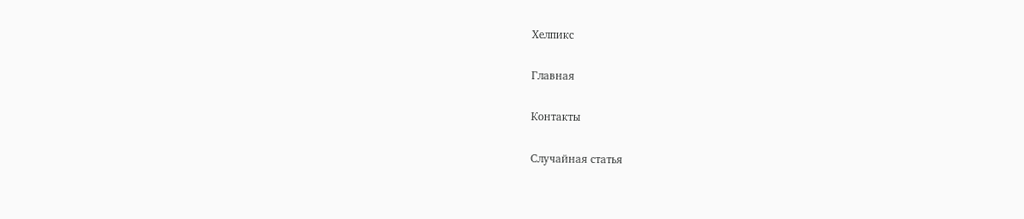Хелпикс

Главная

Контакты

Случайная статья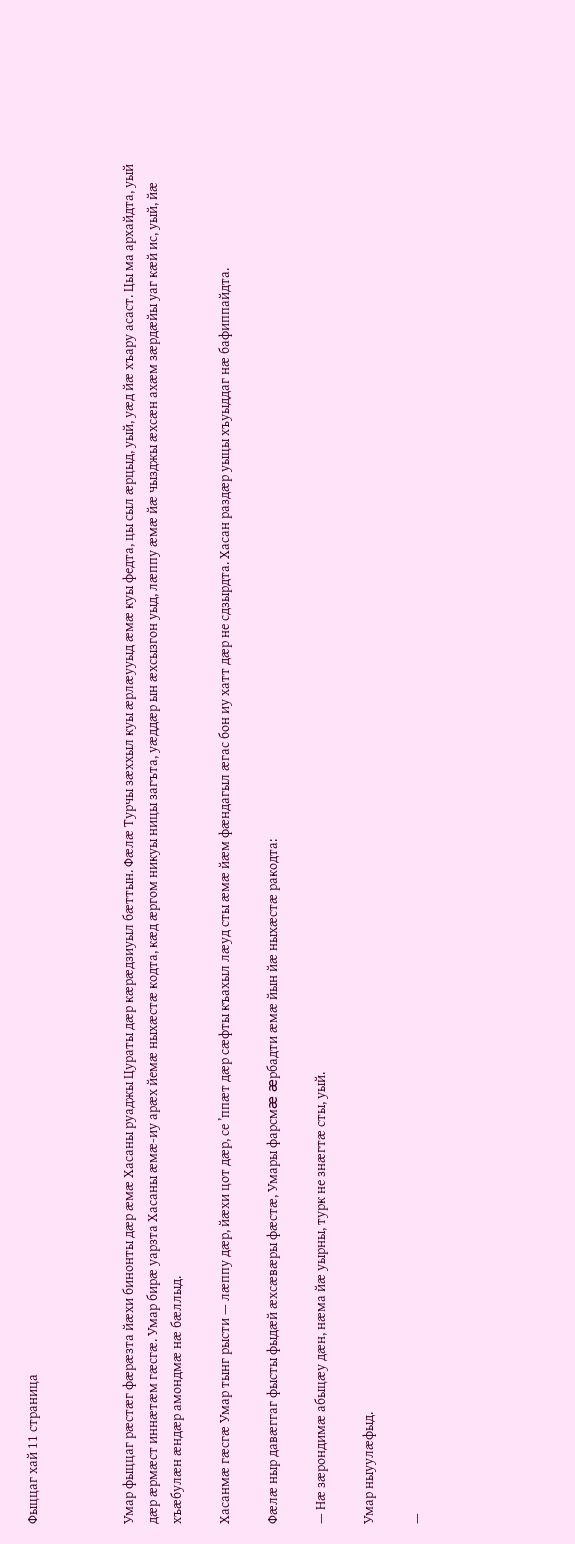Фыццаг хай 11 страница



Умар фыццаг рæстæг фæрæзта йæхи бинонты дæр æмæ Хасаны руаджы Цураты дæр кæрæдзиуыл бæттын. Фæлæ Турчы зæххыл куы æрлæууыд æмæ куы федта, цы сыл æрцыд, уый, уæд йæ хъару асаст. Цы ма архайдта, уый дæр æрмæст иннæтæм гæсгæ. Умар бирæ уарзта Хасаны æмæ-иу арæх йемæ ныхæстæ кодта, кæд æргом никуы ницы загъта, уæддæр ын æхсызгон уыд, лæппу æмæ йæ чызджы æхсæн ахæм зæрдæйы уаг кæй ис, уый, йæ хъæбулæн æндæр амондмæ нæ бæллыд.

Хасанмæ гæсгæ Умар тынг рысти — лæппу дæр, йæхи цот дæр, се ’ппæт дæр сæфты къахыл лæуд сты æмæ йæм фæндагыл æгас бон иу хатт дæр не сдзырдта. Хасан раздæр уыцы хъуыддаг нæ бафиппайдта.

Фæлæ ныр давæггаг фысты фыдæй æхсæвæры фæстæ, Умары фарсмæ æрбадти æмæ йын йæ ныхæстæ ракодта:

— Нæ зæрондимæ абыцæу дæн, нæма йæ уырны, турк не знæгтæ сты, уый.

Умар ныуулæфыд.

—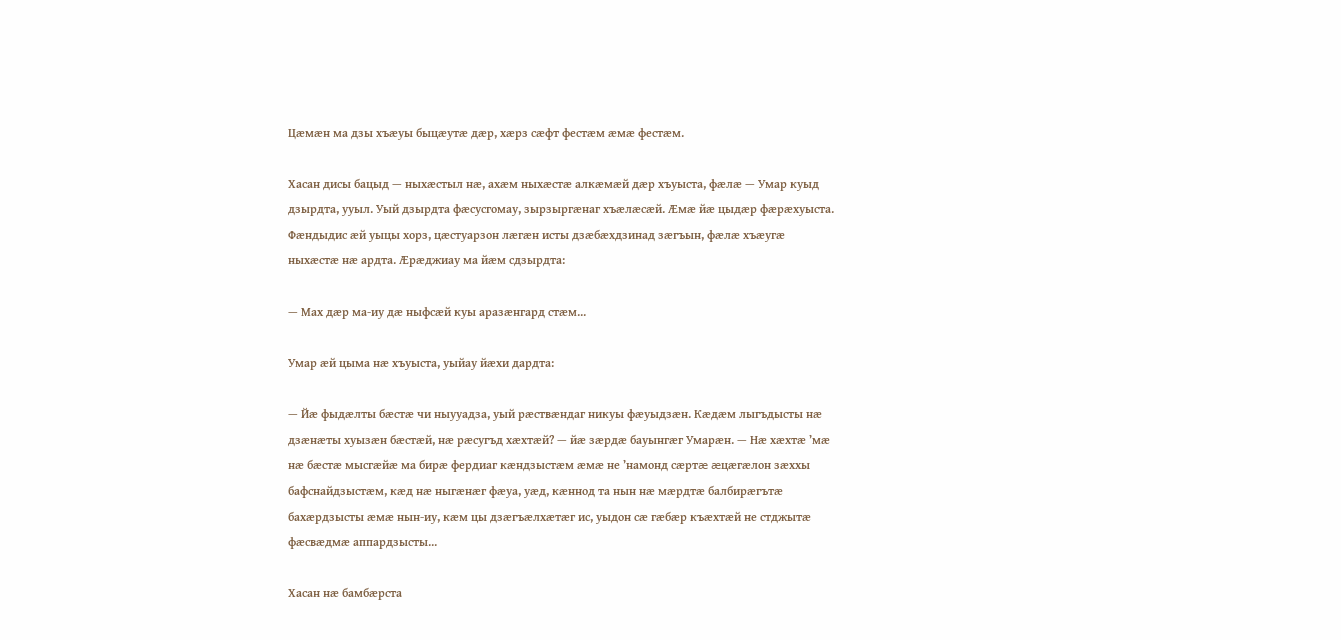Цæмæн ма дзы хъæуы быцæутæ дæр, хæрз сæфт фестæм æмæ фестæм.

Хасан дисы бацыд — ныхæстыл нæ, ахæм ныхæстæ алкæмæй дæр хъуыста, фæлæ — Умар куыд дзырдта, ууыл. Уый дзырдта фæсусгомау, зырзыргæнаг хъæлæсæй. Æмæ йæ цыдæр фæрæхуыста. Фæндыдис æй уыцы хорз, цæстуарзон лæгæн исты дзæбæхдзинад зæгъын, фæлæ хъæугæ ныхæстæ нæ ардта. Æрæджиау ма йæм сдзырдта:

— Мах дæр ма-иу дæ ныфсæй куы аразæнгард стæм...

Умар æй цыма нæ хъуыста, уыйау йæхи дардта:

— Йæ фыдæлты бæстæ чи ныууадза, уый рæствæндаг никуы фæуыдзæн. Кæдæм лыгъдысты нæ дзæнæты хуызæн бæстæй, нæ рæсугъд хæхтæй? — йæ зæрдæ бауынгæг Умарæн. — Нæ хæхтæ ’мæ нæ бæстæ мысгæйæ ма бирæ фердиаг кæндзыстæм æмæ не ’намонд сæртæ æцæгæлон зæххы бафснайдзыстæм, кæд нæ ныгæнæг фæуа, уæд, кæннод та нын нæ мæрдтæ балбирæгътæ бахæрдзысты æмæ нын-иу, кæм цы дзæгъæлхæтæг ис, уыдон сæ гæбæр къæхтæй не стджытæ фæсвæдмæ аппардзысты...

Хасан нæ бамбæрста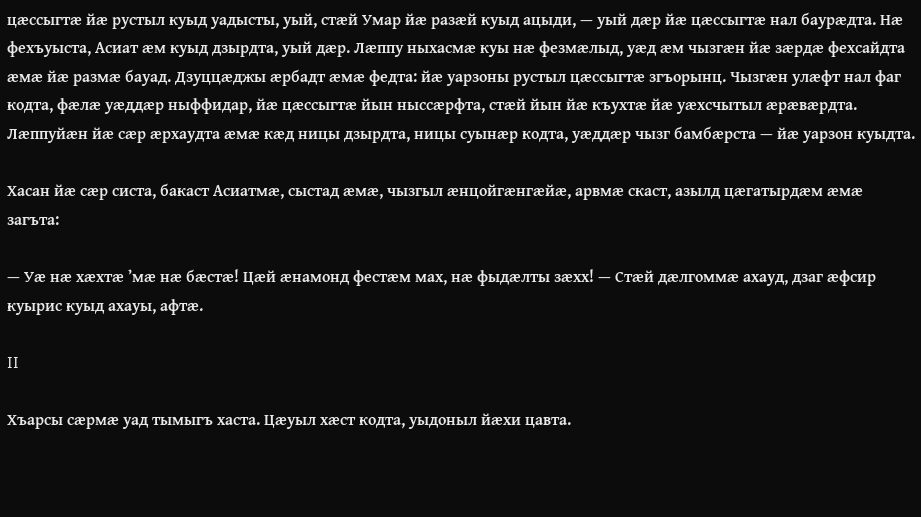цæссыгтæ йæ рустыл куыд уадысты, уый, стæй Умар йæ разæй куыд ацыди, — уый дæр йæ цæссыгтæ нал баурæдта. Нæ фехъуыста, Асиат æм куыд дзырдта, уый дæр. Лæппу ныхасмæ куы нæ фезмæлыд, уæд æм чызгæн йæ зæрдæ фехсайдта æмæ йæ размæ бауад. Дзуццæджы æрбадт æмæ федта: йæ уарзоны рустыл цæссыгтæ згъорынц. Чызгæн улæфт нал фаг кодта, фæлæ уæддæр ныффидар, йæ цæссыгтæ йын ныссæрфта, стæй йын йæ къухтæ йæ уæхсчытыл æрæвæрдта. Лæппуйæн йæ сæр æрхаудта æмæ кæд ницы дзырдта, ницы суынæр кодта, уæддæр чызг бамбæрста — йæ уарзон куыдта.

Хасан йæ сæр систа, бакаст Асиатмæ, сыстад æмæ, чызгыл æнцойгæнгæйæ, арвмæ скаст, азылд цæгатырдæм æмæ загъта:

— Уæ нæ хæхтæ ’мæ нæ бæстæ! Цæй æнамонд фестæм мах, нæ фыдæлты зæхх! — Стæй дæлгоммæ ахауд, дзаг æфсир куырис куыд ахауы, афтæ.

II

Хъарсы сæрмæ уад тымыгъ хаста. Цæуыл хæст кодта, уыдоныл йæхи цавта.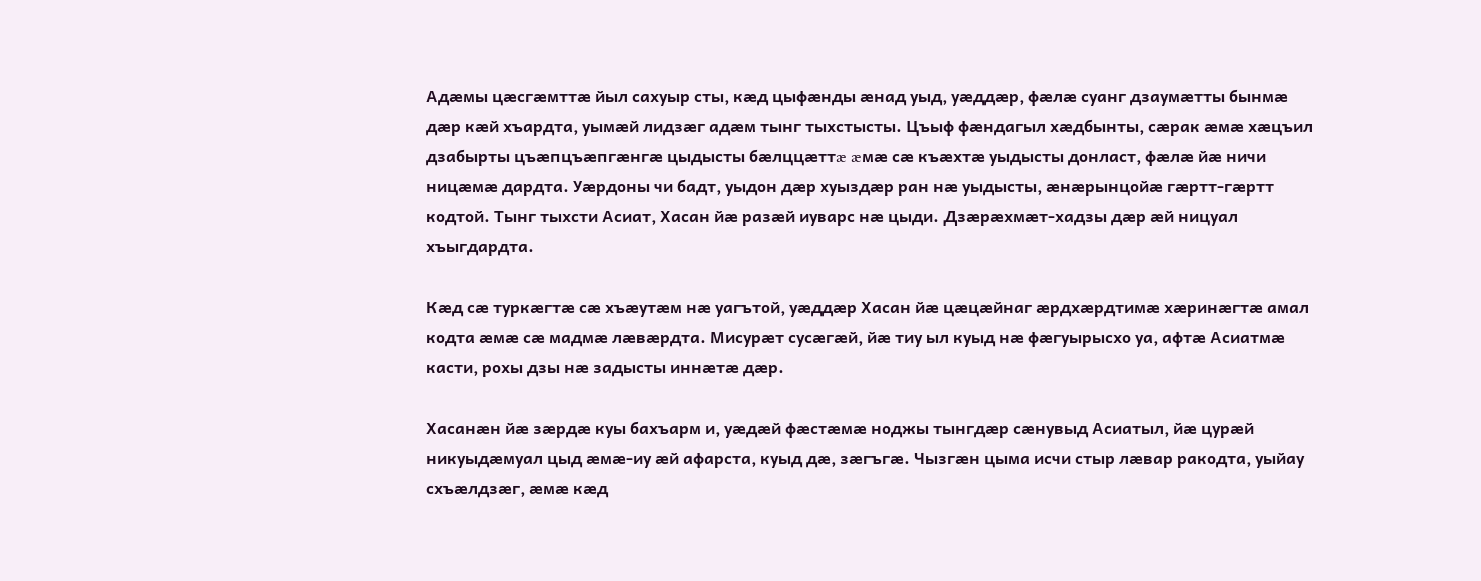Адæмы цæсгæмттæ йыл сахуыр сты, кæд цыфæнды æнад уыд, уæддæр, фæлæ суанг дзаумæтты бынмæ дæр кæй хъардта, уымæй лидзæг адæм тынг тыхстысты. Цъыф фæндагыл хæдбынты, сæрак æмæ хæцъил дзабырты цъæпцъæпгæнгæ цыдысты бæлццæттæ æмæ сæ къæхтæ уыдысты донласт, фæлæ йæ ничи ницæмæ дардта. Уæрдоны чи бадт, уыдон дæр хуыздæр ран нæ уыдысты, æнæрынцойæ гæртт-гæртт кодтой. Тынг тыхсти Асиат, Хасан йæ разæй иуварс нæ цыди. Дзæрæхмæт-хадзы дæр æй ницуал хъыгдардта.

Кæд сæ туркæгтæ сæ хъæутæм нæ уагътой, уæддæр Хасан йæ цæцæйнаг æрдхæрдтимæ хæринæгтæ амал кодта æмæ сæ мадмæ лæвæрдта. Мисурæт сусæгæй, йæ тиу ыл куыд нæ фæгуырысхо уа, афтæ Асиатмæ касти, рохы дзы нæ задысты иннæтæ дæр.

Хасанæн йæ зæрдæ куы бахъарм и, уæдæй фæстæмæ ноджы тынгдæр сæнувыд Асиатыл, йæ цурæй никуыдæмуал цыд æмæ-иу æй афарста, куыд дæ, зæгъгæ. Чызгæн цыма исчи стыр лæвар ракодта, уыйау схъæлдзæг, æмæ кæд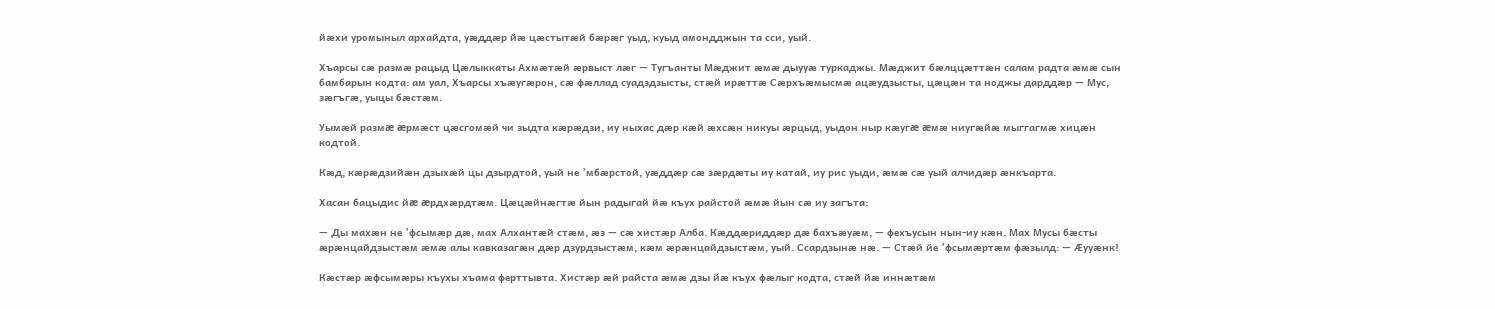йæхи уромыныл архайдта, уæддæр йæ цæстытæй бæрæг уыд, куыд амондджын та сси, уый.

Хъарсы сæ размæ рацыд Цæлыккаты Ахмæтæй æрвыст лæг — Тугъанты Мæджит æмæ дыууæ туркаджы. Мæджит бæлццæттæн салам радта æмæ сын бамбарын кодта: ам уал, Хъарсы хъæугæрон, сæ фæллад суадздзысты, стæй ирæттæ Сæрхъæмысмæ ацæудзысты, цæцæн та ноджы дарддæр — Мус, зæгъгæ, уыцы бæстæм.

Уымæй размæ æрмæст цæсгомæй чи зыдта кæрæдзи, иу ныхас дæр кæй æхсæн никуы æрцыд, уыдон ныр кæугæ æмæ ниугæйæ мыггагмæ хицæн кодтой.

Кæд, кæрæдзийæн дзыхæй цы дзырдтой, уый не ’мбæрстой, уæддæр сæ зæрдæты иу катай, иу рис уыди, æмæ сæ уый алчидæр æнкъарта.

Хасан бацыдис йæ æрдхæрдтæм. Цæцæйнæгтæ йын радыгай йæ къух райстой æмæ йын сæ иу загъта:

— Ды махæн не ’фсымæр дæ, мах Алхантæй стæм, æз — сæ хистæр Алба. Кæддæриддæр дæ бахъæуæм, — фехъусын нын-иу кæн. Мах Мусы бæсты æрæнцайдзыстæм æмæ алы кавказагæн дæр дзурдзыстæм, кæм æрæнцайдзыстæм, уый. Ссардзынæ нæ. — Стæй йе ’фсымæртæм фæзылд: — Æууæнк!

Кæстæр æфсымæры къухы хъама ферттывта. Хистæр æй райста æмæ дзы йæ къух фæлыг кодта, стæй йæ иннæтæм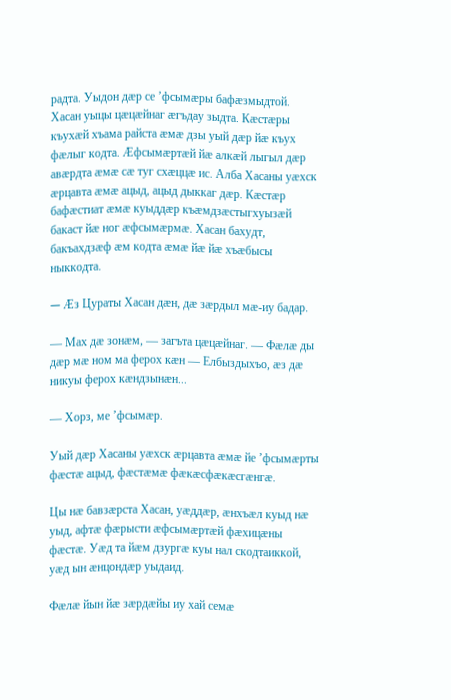радта. Уыдон дæр се ’фсымæры бафæзмыдтой. Хасан уыцы цæцæйнаг æгъдау зыдта. Кæстæры къухæй хъама райста æмæ дзы уый дæр йæ къух фæлыг кодта. Æфсымæртæй йæ алкæй лыгыл дæр авæрдта æмæ сæ туг схæццæ ис. Алба Хасаны уæхск æрцавта æмæ ацыд, ацыд дыккаг дæр. Кæстæр бафæстиат æмæ куыддæр къæмдзæстыгхуызæй бакаст йæ ног æфсымæрмæ. Хасан бахудт, бакъахдзæф æм кодта æмæ йæ йæ хъæбысы ныккодта.

— Æз Цураты Хасан дæн, дæ зæрдыл мæ-иу бадар.

— Мах дæ зонæм, — загъта цæцæйнаг. — Фæлæ ды дæр мæ ном ма ферох кæн — Елбыздыхъо, æз дæ никуы ферох кæндзынæн...

— Хорз, ме ’фсымæр.

Уый дæр Хасаны уæхск æрцавта æмæ йе ’фсымæрты фæстæ ацыд, фæстæмæ фæкæсфæкæсгæнгæ.

Цы нæ бавзæрста Хасан, уæддæр, æнхъæл куыд нæ уыд, афтæ фæрысти æфсымæртæй фæхицæны фæстæ. Уæд та йæм дзургæ куы нал скодтаиккой, уæд ын æнцондæр уыдаид.

Фæлæ йын йæ зæрдæйы иу хай семæ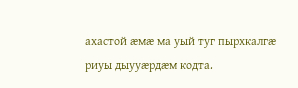ахастой æмæ ма уый туг пырхкалгæ риуы дыууæрдæм кодта.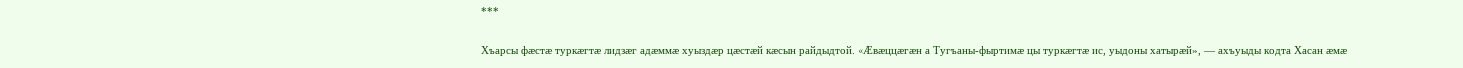***

Хъарсы фæстæ туркæгтæ лидзæг адæммæ хуыздæр цæстæй кæсын райдыдтой. «Æвæццæгæн а Тугъаны-фыртимæ цы туркæгтæ ис, уыдоны хатырæй», — ахъуыды кодта Хасан æмæ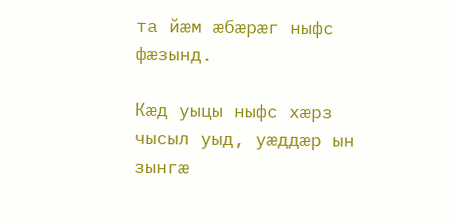та йæм æбæрæг ныфс фæзынд.

Кæд уыцы ныфс хæрз чысыл уыд, уæддæр ын зынгæ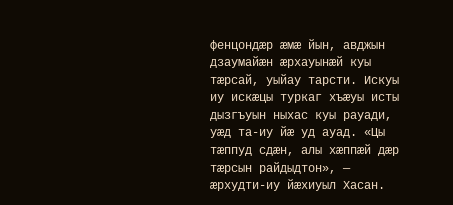фенцондæр æмæ йын, авджын дзаумайæн æрхауынæй куы тæрсай, уыйау тарсти. Искуы иу искæцы туркаг хъæуы исты дызгъуын ныхас куы рауади, уæд та-иу йæ уд ауад. «Цы тæппуд сдæн, алы хæппæй дæр тæрсын райдыдтон», — æрхудти-иу йæхиуыл Хасан.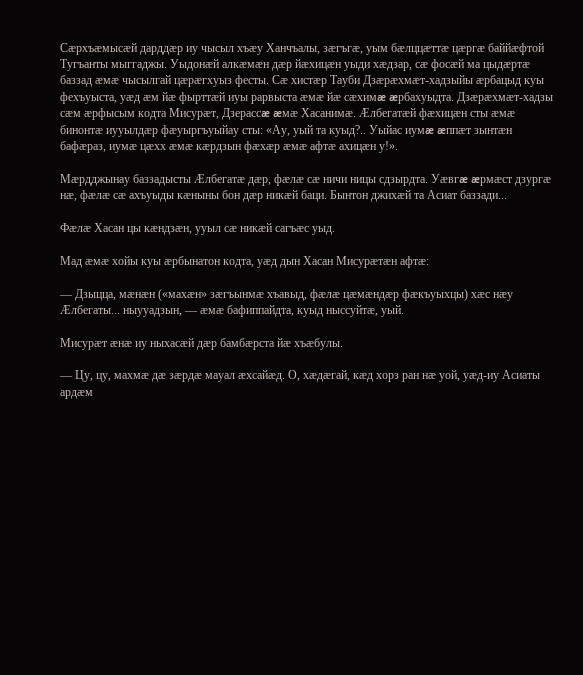Сæрхъæмысæй дарддæр иу чысыл хъæу Ханчъалы, зæгъгæ, уым бæлццæттæ цæргæ баййæфтой Тугъанты мыггаджы. Уыдонæй алкæмæн дæр йæхицæн уыди хæдзар, сæ фосæй ма цыдæртæ баззад æмæ чысылгай цæрæгхуыз фесты. Сæ хистæр Тауби Дзæрæхмæт-хадзыйы æрбацыд куы фехъуыста, уæд æм йæ фырттæй иуы рарвыста æмæ йæ сæхимæ æрбахуыдта. Дзæрæхмæт-хадзы сæм æрфысым кодта Мисурæт, Дзерассæ æмæ Хасанимæ. Æлбегатæй фæхицæн сты æмæ бинонтæ иууылдæр фæуыргъуыйау сты: «Ау, уый та куыд?.. Уыйас иумæ æппæт зынтæн бафæраз, иумæ цæхх æмæ кæрдзын фæхæр æмæ афтæ ахицæн у!».

Мæрдджынау баззадысты Æлбегатæ дæр, фæлæ сæ ничи ницы сдзырдта. Уæвгæ æрмæст дзургæ нæ, фæлæ сæ ахъуыды кæныны бон дæр никæй баци. Бынтон джихæй та Асиат баззади...

Фæлæ Хасан цы кæндзæн, ууыл сæ никæй сагъæс уыд.

Мад æмæ хойы куы æрбынатон кодта, уæд дын Хасан Мисурæтæн афтæ:

— Дзыцца, мæнæн («махæн» зæгъынмæ хъавыд, фæлæ цæмæндæр фæкъуыхцы) хæс нæу Æлбегаты... ныууадзын, — æмæ бафиппайдта, куыд ныссуйтæ, уый.

Мисурæт æнæ иу ныхасæй дæр бамбæрста йæ хъæбулы.

— Цу, цу, махмæ дæ зæрдæ мауал æхсайæд. О, хæдæгай, кæд хорз ран нæ уой, уæд-иу Асиаты ардæм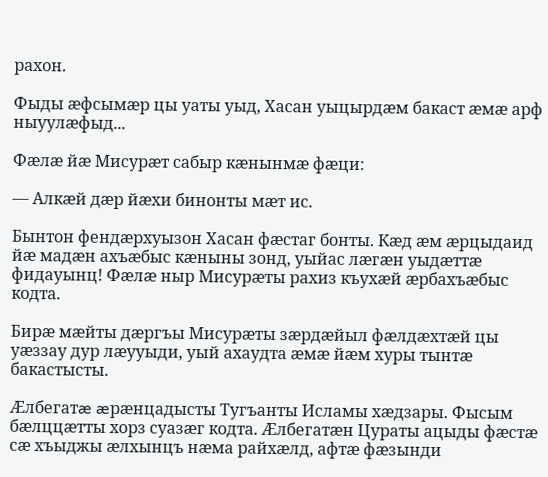рахон.

Фыды æфсымæр цы уаты уыд, Хасан уыцырдæм бакаст æмæ арф ныуулæфыд...

Фæлæ йæ Мисурæт сабыр кæнынмæ фæци:

— Алкæй дæр йæхи бинонты мæт ис.

Бынтон фендæрхуызон Хасан фæстаг бонты. Кæд æм æрцыдаид йæ мадæн ахъæбыс кæныны зонд, уыйас лæгæн уыдæттæ фидауынц! Фæлæ ныр Мисурæты рахиз къухæй æрбахъæбыс кодта.

Бирæ мæйты дæргъы Мисурæты зæрдæйыл фæлдæхтæй цы уæззау дур лæууыди, уый ахаудта æмæ йæм хуры тынтæ бакастысты.

Æлбегатæ æрæнцадысты Тугъанты Исламы хæдзары. Фысым бæлццæтты хорз суазæг кодта. Æлбегатæн Цураты ацыды фæстæ сæ хъыджы æлхынцъ нæма райхæлд, афтæ фæзынди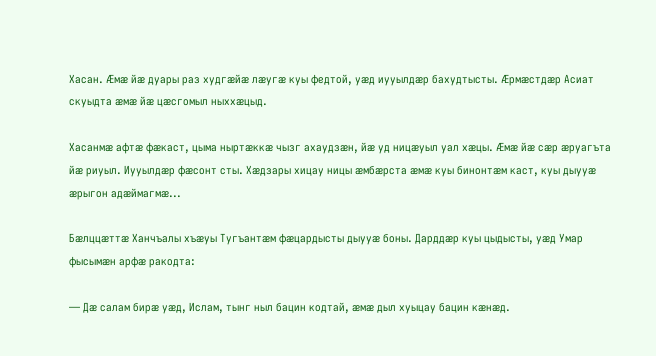Хасан. Æмæ йæ дуары раз худгæйæ лæугæ куы федтой, уæд иууылдæр бахудтысты. Æрмæстдæр Асиат скуыдта æмæ йæ цæсгомыл ныххæцыд.

Хасанмæ афтæ фæкаст, цыма ныртæккæ чызг ахаудзæн, йæ уд ницæуыл уал хæцы. Æмæ йæ сæр æруагъта йæ риуыл. Иууылдæр фæсонт сты. Хæдзары хицау ницы æмбæрста æмæ куы бинонтæм каст, куы дыууæ æрыгон адæймагмæ...

Бæлццæттæ Ханчъалы хъæуы Тугъантæм фæцардысты дыууæ боны. Дарддæр куы цыдысты, уæд Умар фысымæн арфæ ракодта:

— Дæ салам бирæ уæд, Ислам, тынг ныл бацин кодтай, æмæ дыл хуыцау бацин кæнæд.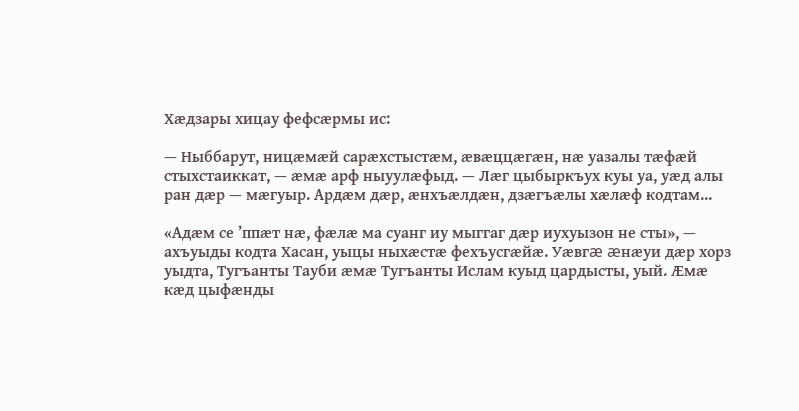Хæдзары хицау фефсæрмы ис:

— Ныббарут, ницæмæй сарæхстыстæм, æвæццæгæн, нæ уазалы тæфæй стыхстаиккат, — æмæ арф ныуулæфыд. — Лæг цыбыркъух куы уа, уæд алы ран дæр — мæгуыр. Ардæм дæр, æнхъæлдæн, дзæгъæлы хæлæф кодтам...

«Адæм се ’ппæт нæ, фæлæ ма суанг иу мыггаг дæр иухуызон не сты», — ахъуыды кодта Хасан, уыцы ныхæстæ фехъусгæйæ. Уæвгæ æнæуи дæр хорз уыдта, Тугъанты Тауби æмæ Тугъанты Ислам куыд цардысты, уый. Æмæ кæд цыфæнды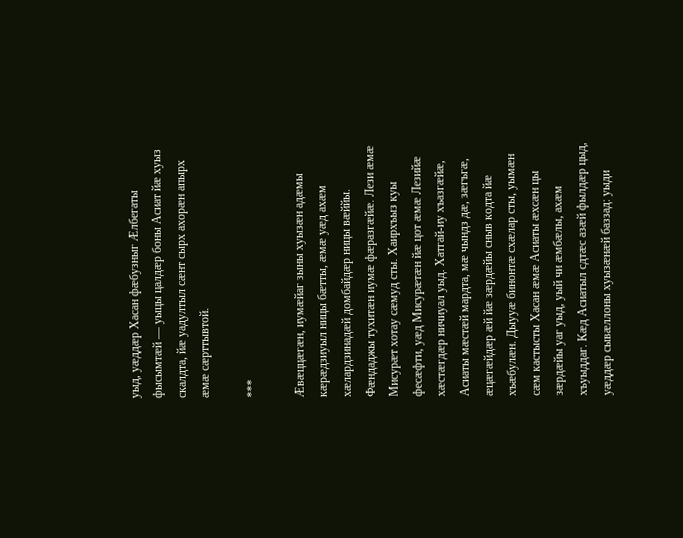уыд, уæддæр Хасан фæбузныг Æлбегаты фысымтæй — уыцы цалдæр боны Асиат йæ хуыз скалдта, йæ уадултыл сæнт сырх ахорæн апырх æмæ сæрттывтой.

***

Æвæццæгæн, иумæйаг зыны хуызæн адæмы кæрæдзиуыл ницы бæтты, æмæ уæд ахæм хæлардзинадæй домбайдæр ницы вæййы. Фæндаджы тухитæн иумæ фæразгæйæ. Лези æмæ Мисурæт хотау сæмуд сты. Хаирхъыз куы фесæфти, уæд Мисурæтæн йæ цот æмæ Лезийæ хæстæгдæр ничиуал уыд. Хатгай-иу хъазгæйæ, Асиаты мæстæй мардта, мæ чындз дæ, зæгъгæ, æцæгæйдæр æй йæ зæрдæйы сныв кодта йæ хъæбулæн. Дыууæ бинонтæ схæлар сты, уымæн сæм кастысты Хасан æмæ Асиаты æхсæн цы зæрдæйы уаг уыд, уый чи æмбæлы, ахæм хъуыддаг. Кæд Асиатыл сдтæс азæй фылдæр цыд, уæддæр сывæллоны хуызæнæй баззад: уыди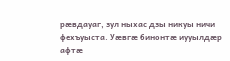рæвдауаг, зул ныхас дзы никуы ничи фехъуыста. Уæвгæ бинонтæ иууылдæр афтæ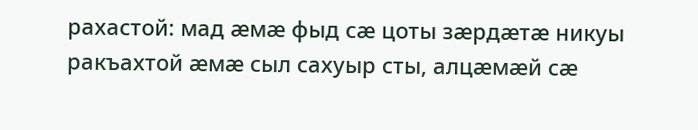рахастой: мад æмæ фыд сæ цоты зæрдæтæ никуы ракъахтой æмæ сыл сахуыр сты, алцæмæй сæ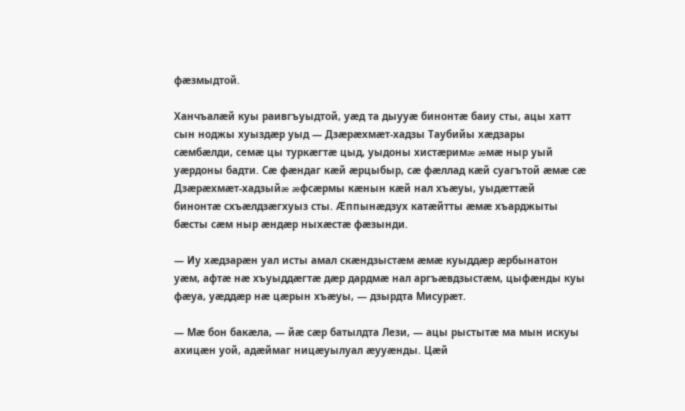фæзмыдтой.

Ханчъалæй куы раивгъуыдтой, уæд та дыууæ бинонтæ баиу сты, ацы хатт сын ноджы хуыздæр уыд — Дзæрæхмæт-хадзы Таубийы хæдзары сæмбæлди, семæ цы туркæгтæ цыд, уыдоны хистæримæ æмæ ныр уый уæрдоны бадти. Сæ фæндаг кæй æрцыбыр, сæ фæллад кæй суагътой æмæ сæ Дзæрæхмæт-хадзыйæ æфсæрмы кæнын кæй нал хъæуы, уыдæттæй бинонтæ схъæлдзæгхуыз сты. Æппынæдзух катæйтты æмæ хъарджыты бæсты сæм ныр æндæр ныхæстæ фæзынди.

— Иу хæдзарæн уал исты амал скæндзыстæм æмæ куыддæр æрбынатон уæм, афтæ нæ хъуыддæгтæ дæр дардмæ нал аргъæвдзыстæм, цыфæнды куы фæуа, уæддæр нæ цæрын хъæуы, — дзырдта Мисурæт.

— Мæ бон бакæла, — йæ сæр батылдта Лези, — ацы рыстытæ ма мын искуы ахицæн уой, адæймаг ницæуылуал æууæнды. Цæй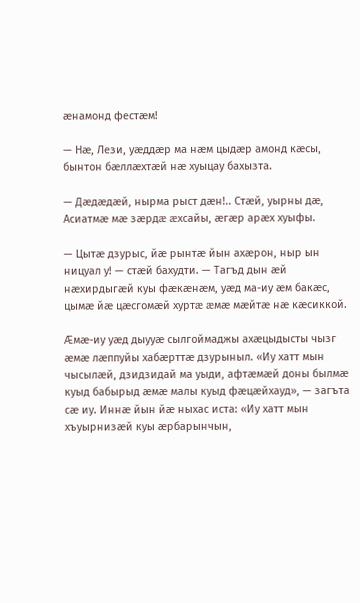æнамонд фестæм!

— Нæ, Лези, уæддæр ма нæм цыдæр амонд кæсы, бынтон бæллæхтæй нæ хуыцау бахызта.

— Дæдæдæй, нырма рыст дæн!.. Стæй, уырны дæ, Асиатмæ мæ зæрдæ æхсайы, æгæр арæх хуыфы.

— Цытæ дзурыс, йæ рынтæ йын ахæрон, ныр ын ницуал у! — стæй бахудти. — Тагъд дын æй нæхирдыгæй куы фæкæнæм, уæд ма-иу æм бакæс, цымæ йæ цæсгомæй хуртæ æмæ мæйтæ нæ кæсиккой.

Æмæ-иу уæд дыууæ сылгоймаджы ахæцыдысты чызг æмæ лæппуйы хабæрттæ дзурыныл. «Иу хатт мын чысылæй, дзидзидай ма уыди, афтæмæй доны былмæ куыд бабырыд æмæ малы куыд фæцæйхауд», — загъта сæ иу. Иннæ йын йæ ныхас иста: «Иу хатт мын хъуырнизæй куы æрбарынчын,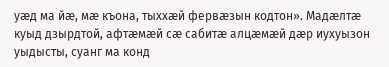уæд ма йæ, мæ къона, тыххæй фервæзын кодтон». Мадæлтæ куыд дзырдтой, афтæмæй сæ сабитæ алцæмæй дæр иухуызон уыдысты, суанг ма конд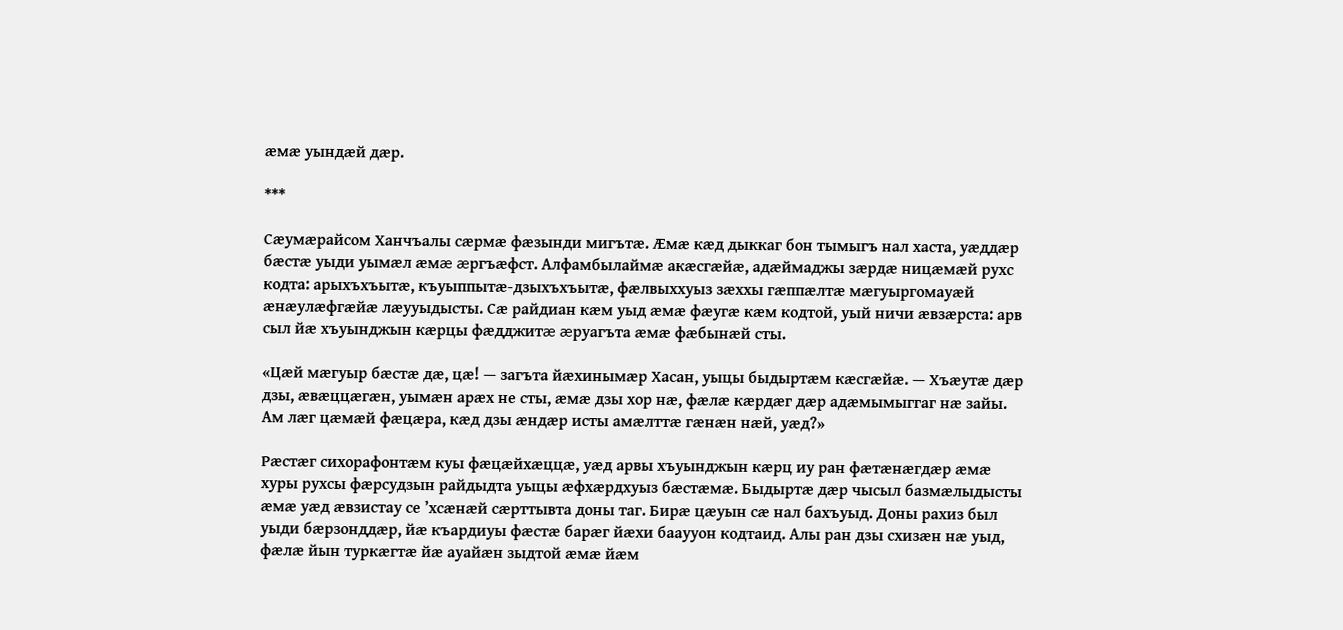æмæ уындæй дæр.

***

Сæумæрайсом Ханчъалы сæрмæ фæзынди мигътæ. Æмæ кæд дыккаг бон тымыгъ нал хаста, уæддæр бæстæ уыди уымæл æмæ æргъæфст. Алфамбылаймæ акæсгæйæ, адæймаджы зæрдæ ницæмæй рухс кодта: арыхъхъытæ, къуыппытæ-дзыхъхъытæ, фæлвыххуыз зæххы гæппæлтæ мæгуыргомауæй æнæулæфгæйæ лæууыдысты. Сæ райдиан кæм уыд æмæ фæугæ кæм кодтой, уый ничи æвзæрста: арв сыл йæ хъуынджын кæрцы фæдджитæ æруагъта æмæ фæбынæй сты.

«Цæй мæгуыр бæстæ дæ, цæ! — загъта йæхинымæр Хасан, уыцы быдыртæм кæсгæйæ. — Хъæутæ дæр дзы, æвæццæгæн, уымæн арæх не сты, æмæ дзы хор нæ, фæлæ кæрдæг дæр адæмымыггаг нæ зайы. Ам лæг цæмæй фæцæра, кæд дзы æндæр исты амæлттæ гæнæн нæй, уæд?»

Рæстæг сихорафонтæм куы фæцæйхæццæ, уæд арвы хъуынджын кæрц иу ран фæтæнæгдæр æмæ хуры рухсы фæрсудзын райдыдта уыцы æфхæрдхуыз бæстæмæ. Быдыртæ дæр чысыл базмæлыдысты æмæ уæд æвзистау се ’хсæнæй сæрттывта доны таг. Бирæ цæуын сæ нал бахъуыд. Доны рахиз был уыди бæрзонддæр, йæ къардиуы фæстæ барæг йæхи бааууон кодтаид. Алы ран дзы схизæн нæ уыд, фæлæ йын туркæгтæ йæ ауайæн зыдтой æмæ йæм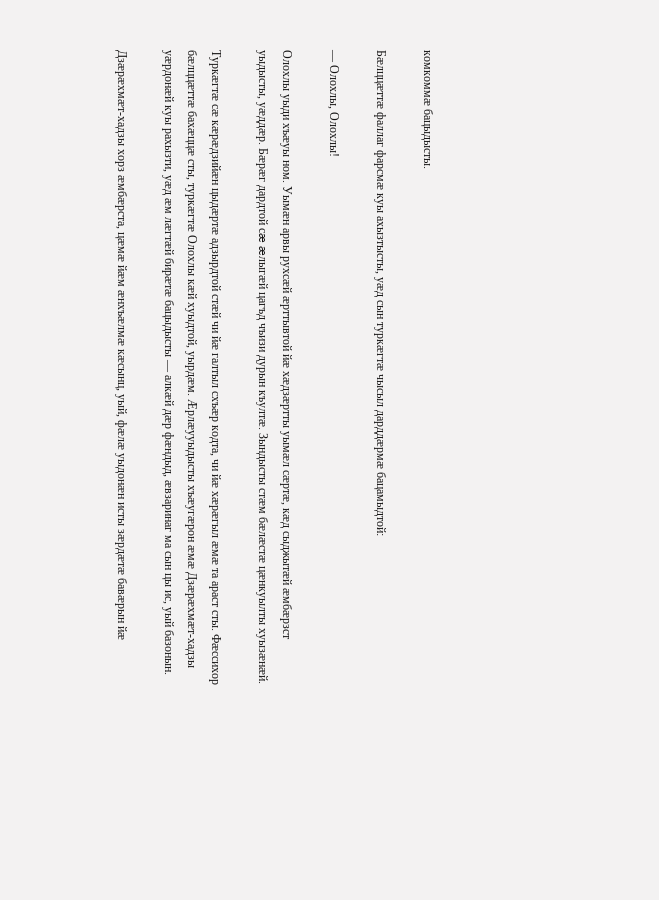комкоммæ бацыдысты.

Бæлццæттæ фаллаг фарсмæ куы ахызтысты, уæд сын туркæгтæ чысыл дарддæрмæ бацамыдтой:

— Олохлы, Олохлы!

Олохлы уыди хъæуы ном. Уымæн арвы рухсæй æрттывтой йæ хæдзæртты уымæл сæртæ, кæд сыджытæй æмбæрзст уыдысты, уæддæр. Бæрæг дардтой сæ æлыгæй цагъд чъизи дурын къултæ. Зындысты стæм бæлæстæ цæнкуылты хуызæнæй.

Туркæгтæ сæ кæрæдзийæн цыдæртæ адзырдтой стæй чи йæ галтыл схъæр кодта, чи йæ хæрæгыл æмæ та араст сты. Фæссихор бæлццæттæ бахæццæ сты, туркæгтæ Олохлы кæй хуыдтой, уырдæм. Æрлæууыдысты хъæугæрон æмæ Дзæрæхмæт-хадзы уæрдонæй куы рахызти, уæд æм лæгтæй бирæтæ бацыдысты — алкæй дæр фæндыд, æвзаринаг ма сын цы ис, уый базонын.

Дзæрæхмæт-хадзы хорз æмбæрста, цæмæ йæм æнхъæлмæ кæсынц, уый, фæлæ уыдонæн исты зæрдæтæ бавæрын йæ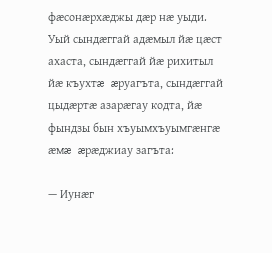фæсонæрхæджы дæр нæ уыди. Уый сындæггай адæмыл йæ цæст ахаста, сындæггай йæ рихитыл йæ къухтæ æруагъта, сындæггай цыдæртæ азарæгау кодта, йæ фындзы бын хъуымхъуымгæнгæ æмæ æрæджиау загъта:

— Иунæг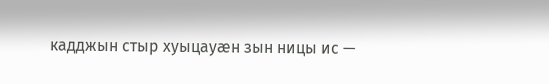кадджын стыр хуыцауæн зын ницы ис —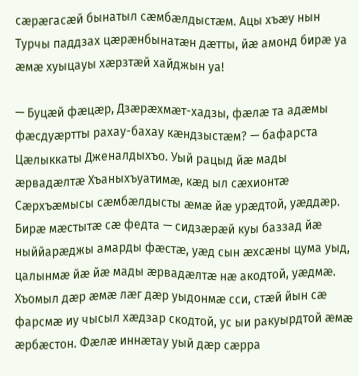сæрæгасæй бынатыл сæмбæлдыстæм. Ацы хъæу нын Турчы паддзах цæрæнбынатæн дæтты, йæ амонд бирæ уа æмæ хуыцауы хæрзтæй хайджын уа!

— Буцæй фæцæр, Дзæрæхмæт-хадзы, фæлæ та адæмы фæсдуæртты рахау-бахау кæндзыстæм? — бафарста Цæлыккаты Дженалдыхъо. Уый рацыд йæ мады æрвадæлтæ Хъаныхъуатимæ, кæд ыл сæхионтæ Сæрхъæмысы сæмбæлдысты æмæ йæ урæдтой, уæддæр. Бирæ мæстытæ сæ федта — сидзæрæй куы баззад йæ ныййарæджы амарды фæстæ, уæд сын æхсæны цума уыд, цалынмæ йæ йæ мады æрвадæлтæ нæ акодтой, уæдмæ. Хъомыл дæр æмæ лæг дæр уыдонмæ сси, стæй йын сæ фарсмæ иу чысыл хæдзар скодтой, ус ыи ракуырдтой æмæ æрбæстон. Фæлæ иннæтау уый дæр сæрра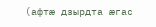(афтæ дзырдта æгас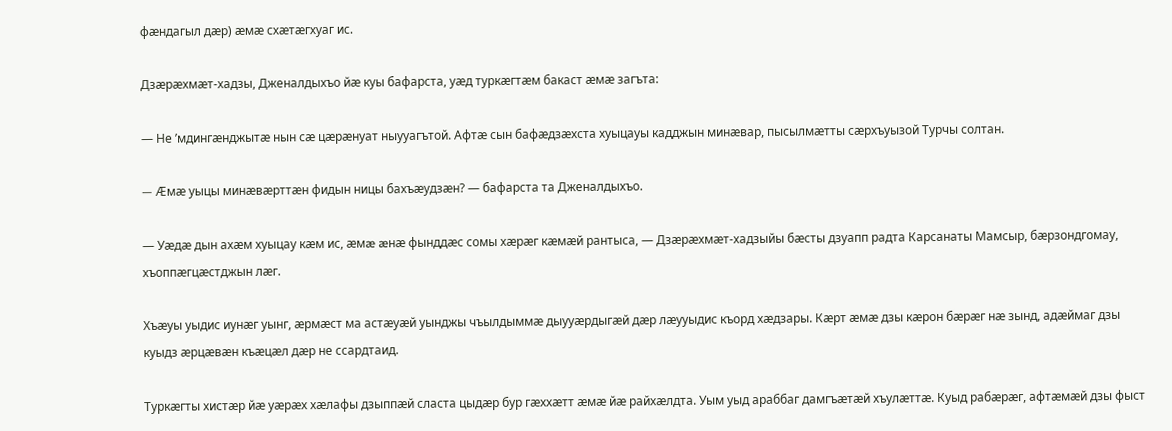фæндагыл дæр) æмæ схæтæгхуаг ис.

Дзæрæхмæт-хадзы, Дженалдыхъо йæ куы бафарста, уæд туркæгтæм бакаст æмæ загъта:

— Не ’мдингæнджытæ нын сæ цæрæнуат ныууагътой. Афтæ сын бафæдзæхста хуыцауы кадджын минæвар, пысылмæтты сæрхъуызой Турчы солтан.

— Æмæ уыцы минæвæрттæн фидын ницы бахъæудзæн? — бафарста та Дженалдыхъо.

— Уæдæ дын ахæм хуыцау кæм ис, æмæ æнæ фынддæс сомы хæрæг кæмæй рантыса, — Дзæрæхмæт-хадзыйы бæсты дзуапп радта Карсанаты Мамсыр, бæрзондгомау, хъоппæгцæстджын лæг.

Хъæуы уыдис иунæг уынг, æрмæст ма астæуæй уынджы чъылдыммæ дыууæрдыгæй дæр лæууыдис къорд хæдзары. Кæрт æмæ дзы кæрон бæрæг нæ зынд, адæймаг дзы куыдз æрцæвæн къæцæл дæр не ссардтаид.

Туркæгты хистæр йæ уæрæх хæлафы дзыппæй сласта цыдæр бур гæххæтт æмæ йæ райхæлдта. Уым уыд араббаг дамгъæтæй хъулæттæ. Куыд рабæрæг, афтæмæй дзы фыст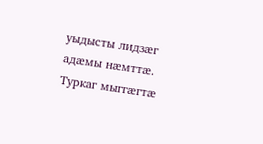уыдысты лидзæг адæмы нæмттæ. Туркаг мыггæгтæ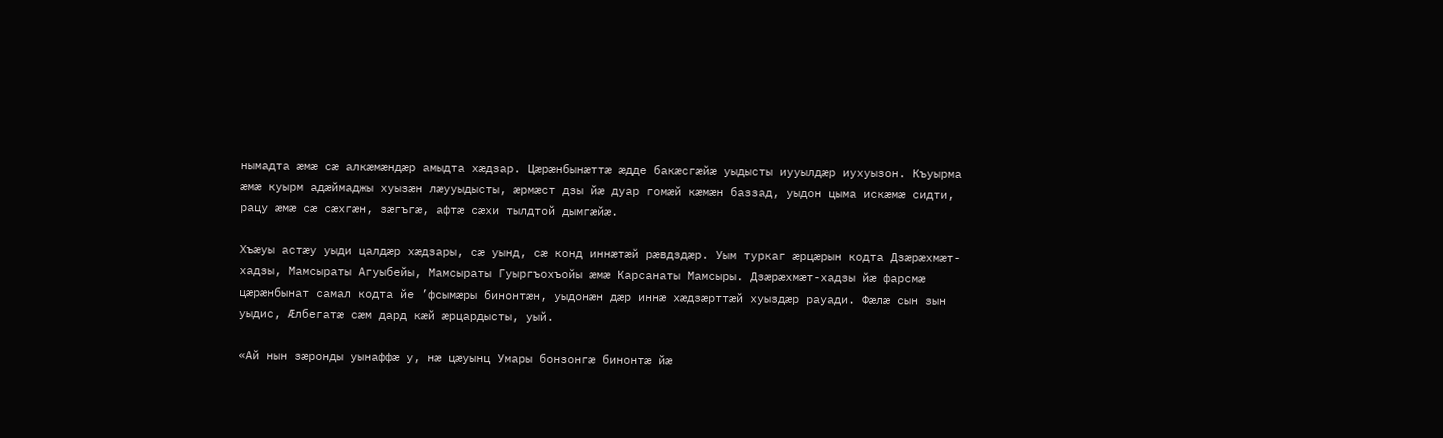нымадта æмæ сæ алкæмæндæр амыдта хæдзар. Цæрæнбынæттæ æдде бакæсгæйæ уыдысты иууылдæр иухуызон. Къуырма æмæ куырм адæймаджы хуызæн лæууыдысты, æрмæст дзы йæ дуар гомæй кæмæн баззад, уыдон цыма искæмæ сидти, рацу æмæ сæ сæхгæн, зæгъгæ, афтæ сæхи тылдтой дымгæйæ.

Хъæуы астæу уыди цалдæр хæдзары, сæ уынд, сæ конд иннæтæй рæвдздæр. Уым туркаг æрцæрын кодта Дзæрæхмæт-хадзы, Мамсыраты Агуыбейы, Мамсыраты Гуыргъохъойы æмæ Карсанаты Мамсыры. Дзæрæхмæт-хадзы йæ фарсмæ цæрæнбынат самал кодта йе ’фсымæры бинонтæн, уыдонæн дæр иннæ хæдзæрттæй хуыздæр рауади. Фæлæ сын зын уыдис, Æлбегатæ сæм дард кæй æрцардысты, уый.

«Ай нын зæронды уынаффæ у, нæ цæуынц Умары бонзонгæ бинонтæ йæ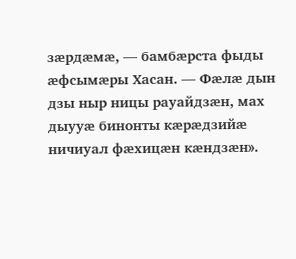зæрдæмæ, — бамбæрста фыды æфсымæры Хасан. — Фæлæ дын дзы ныр ницы рауайдзæн, мах дыууæ бинонты кæрæдзийæ ничиуал фæхицæн кæндзæн».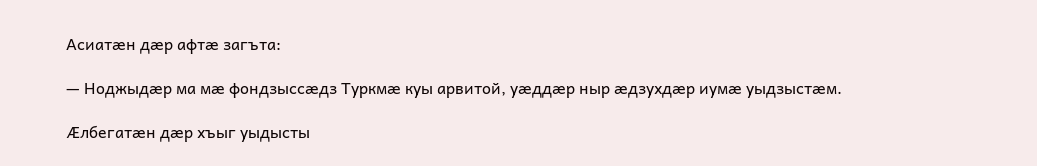Асиатæн дæр афтæ загъта:

— Ноджыдæр ма мæ фондзыссæдз Туркмæ куы арвитой, уæддæр ныр æдзухдæр иумæ уыдзыстæм.

Æлбегатæн дæр хъыг уыдысты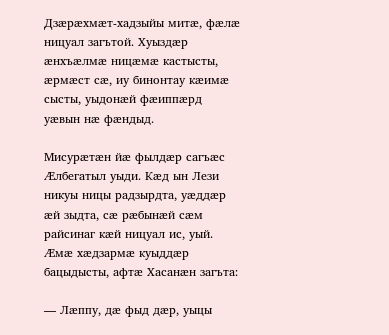Дзæрæхмæт-хадзыйы митæ, фæлæ ницуал загътой. Хуыздæр æнхъæлмæ ницæмæ кастысты, æрмæст сæ, иу бинонтау кæимæ сысты, уыдонæй фæиппæрд уæвын нæ фæндыд.

Мисурæтæн йæ фылдæр сагъæс Æлбегатыл уыди. Кæд ын Лези никуы ницы радзырдта, уæддæр æй зыдта, сæ рæбынæй сæм райсинаг кæй ницуал ис, уый. Æмæ хæдзармæ куыддæр бацыдысты, афтæ Хасанæн загъта:

— Лæппу, дæ фыд дæр, уыцы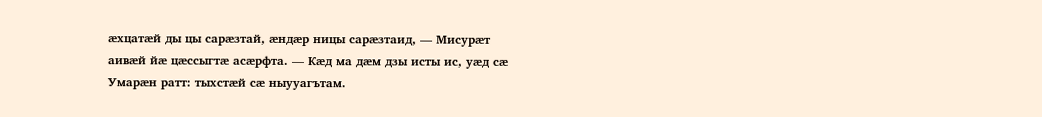æхцатæй ды цы сарæзтай, æндæр ницы сарæзтаид, — Мисурæт аивæй йæ цæссыгтæ асæрфта. — Кæд ма дæм дзы исты ис, уæд сæ Умарæн ратт: тыхстæй сæ ныууагътам.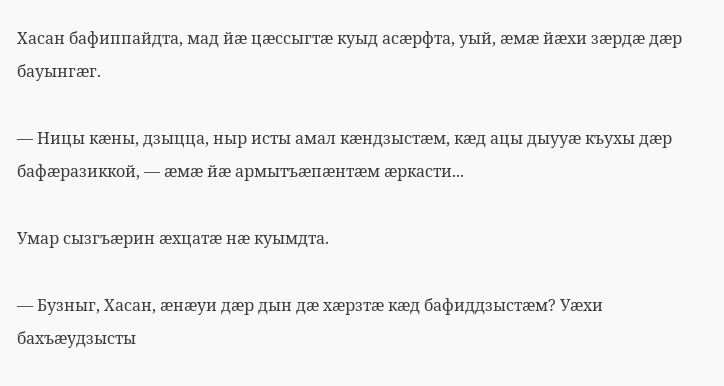Хасан бафиппайдта, мад йæ цæссыгтæ куыд асæрфта, уый, æмæ йæхи зæрдæ дæр бауынгæг.

— Ницы кæны, дзыцца, ныр исты амал кæндзыстæм, кæд ацы дыууæ къухы дæр бафæразиккой, — æмæ йæ армытъæпæнтæм æркасти...

Умар сызгъæрин æхцатæ нæ куымдта.

— Бузныг, Хасан, æнæуи дæр дын дæ хæрзтæ кæд бафиддзыстæм? Уæхи бахъæудзысты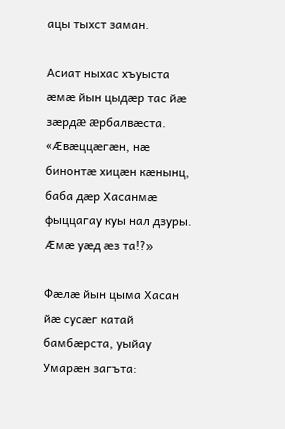ацы тыхст заман.

Асиат ныхас хъуыста æмæ йын цыдæр тас йæ зæрдæ æрбалвæста. «Æвæццæгæн, нæ бинонтæ хицæн кæнынц, баба дæр Хасанмæ фыццагау куы нал дзуры. Æмæ уæд æз та!?»

Фæлæ йын цыма Хасан йæ сусæг катай бамбæрста, уыйау Умарæн загъта: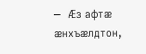— Æз афтæ æнхъæлдтон,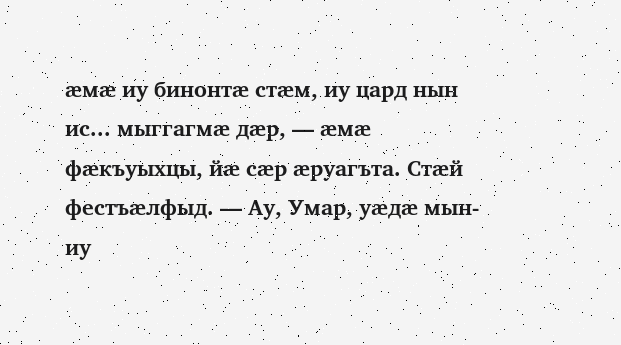æмæ иу бинонтæ стæм, иу цард нын ис... мыггагмæ дæр, — æмæ фæкъуыхцы, йæ сæр æруагъта. Стæй фестъæлфыд. — Ау, Умар, уæдæ мын-иу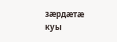зæрдæтæ куы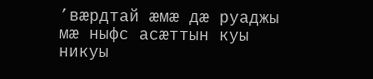’вæрдтай æмæ дæ руаджы мæ ныфс асæттын куы никуы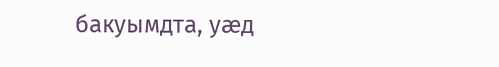бакуымдта, уæд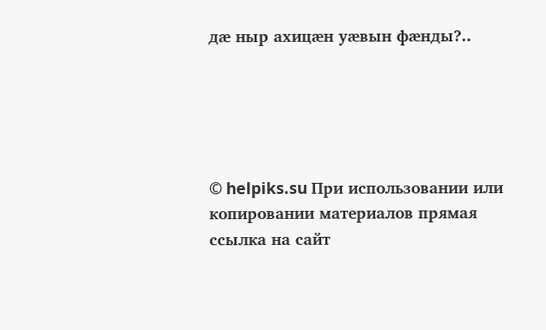дæ ныр ахицæн уæвын фæнды?..





© helpiks.su При использовании или копировании материалов прямая ссылка на сайт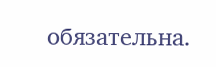обязательна.